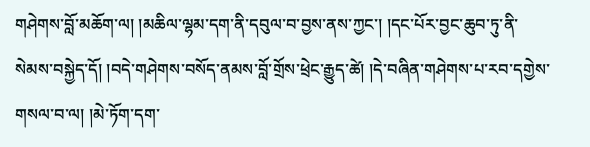གཤེགས་བློ་མཆོག་ལ། །མཆིལ་ལྷམ་དག་ནི་དབུལ་བ་བྱས་ནས་ཀྱང་། །དང་པོར་བྱང་ཆུབ་ཏུ་ནི་སེམས་བསྐྱེད་དོ། །བདེ་གཤེགས་བསོད་ནམས་བློ་གྲོས་ཕྲེང་རྒྱུད་ཚེ། །དེ་བཞིན་གཤེགས་པ་རབ་དགྱེས་གསལ་བ་ལ། །མེ་ཏོག་དག་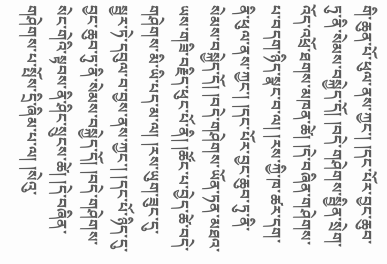གི་ཆུན་པོ་ཕུལ་ནས་ཀྱང་། །དང་པོར་བྱང་ཆུབ་ཏུ་ནི་སེམས་བསྐྱེད་དོ། །བདེ་གཤེགས་སྦྱིན་སྲེག་འོད་འཕྲོ་ཐགས་མཁན་ཚེ། །དེ་བཞིན་གཤེགས་པ་བདག་ཉིད་སྣང་བ་ལ། །རས་ཀྱི་ཁ་ཚར་དག་ནི་ཕུལ་ནས་ཀྱང་། །དང་པོར་བྱང་ཆུབ་ཏུ་ནི་སེམས་བསྐྱེད་དོ། །བདེ་གཤེགས་ཡོན་ཏན་མཐའ་ཡས་གཟི་བརྗིད་ཕུང་པོ་ནི། །ཚོང་པ་བྱེད་ཚེ་བདེ་གཤེགས་མི་ཡི་པད་མ་ལ། །རས་ཡུག་ཟུང་དུ་སྦྱར་ཏེ་དབུལ་བ་བྱས་ནས་ཀྱང་། །དང་པོ་ཉིད་དུ་བྱང་ཆུབ་ཏུ་ནི་སེམས་བསྐྱེད་དོ། །བདེ་གཤེགས་སེང་གེའི་སྟབས་ནི་ཤིང་སྲུངས་ཚེ། །དེ་བཞིན་གཤེགས་པ་སྤོས་དྲི་ཞིམ་པ་ལ། །སེའུ་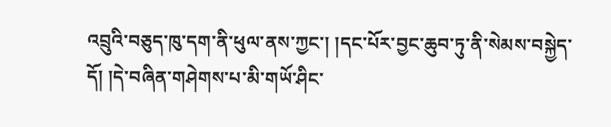འབྲུའི་བཅུད་ཁུ་དག་ནི་ཕུལ་ནས་ཀྱང་། །དང་པོར་བྱང་ཆུབ་ཏུ་ནི་སེམས་བསྐྱེད་དོ། །དེ་བཞིན་གཤེགས་པ་མི་གཡོ་ཤིང་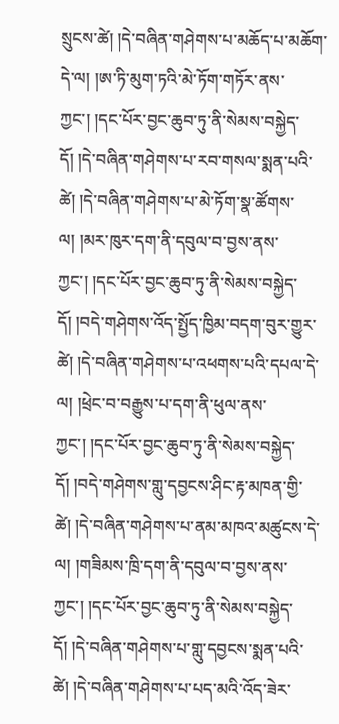སྲུངས་ཚེ། །དེ་བཞིན་གཤེགས་པ་མཆོད་པ་མཆོག་དེ་ལ། །ཨ་ཏི་མུག་ཏའི་མེ་ཏོག་གཏོར་ནས་ཀྱང་། །དང་པོར་བྱང་ཆུབ་ཏུ་ནི་སེམས་བསྐྱེད་དོ། །དེ་བཞིན་གཤེགས་པ་རབ་གསལ་སྨན་པའི་ཚེ། །དེ་བཞིན་གཤེགས་པ་མེ་ཏོག་སྣ་ཚོགས་ལ། །མར་ཁུར་དག་ནི་དབུལ་བ་བྱས་ནས་ཀྱང་། །དང་པོར་བྱང་ཆུབ་ཏུ་ནི་སེམས་བསྐྱེད་དོ། །བདེ་གཤེགས་འོད་སྤྱོད་ཁྱིམ་བདག་བུར་གྱུར་ཚེ། །དེ་བཞིན་གཤེགས་པ་འཕགས་པའི་དཔལ་དེ་ལ། །ཕྲེང་བ་བརྒྱུས་པ་དག་ནི་ཕུལ་ནས་ཀྱང་། །དང་པོར་བྱང་ཆུབ་ཏུ་ནི་སེམས་བསྐྱེད་དོ། །བདེ་གཤེགས་གླུ་དབྱངས་ཤིང་རྟ་མཁན་གྱི་ཚེ། །དེ་བཞིན་གཤེགས་པ་ནམ་མཁའ་མཚུངས་དེ་ལ། །གཟིམས་ཁྲི་དག་ནི་དབུལ་བ་བྱས་ནས་ཀྱང་། །དང་པོར་བྱང་ཆུབ་ཏུ་ནི་སེམས་བསྐྱེད་དོ། །དེ་བཞིན་གཤེགས་པ་གླུ་དབྱངས་སྨན་པའི་ཚེ། །དེ་བཞིན་གཤེགས་པ་པད་མའི་འོད་ཟེར་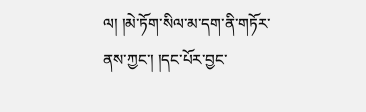ལ། །མེ་ཏོག་སིལ་མ་དག་ནི་གཏོར་ནས་ཀྱང་། །དང་པོར་བྱང་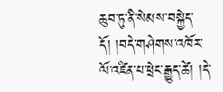ཆུབ་ཏུ་ནི་སེམས་བསྐྱེད་དོ། །བདེ་གཤེགས་འཁོར་ལོ་འཛིན་པ་ཕྲེང་རྒྱུད་ཚེ། །དེ་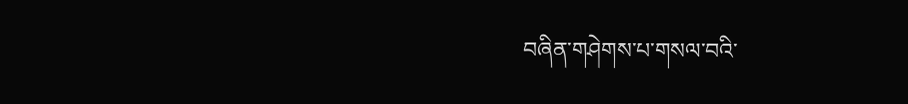བཞིན་གཤེགས་པ་གསལ་བའི་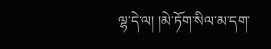ལྷ་དེ་ལ། །མེ་ཏོག་སིལ་མ་དག་